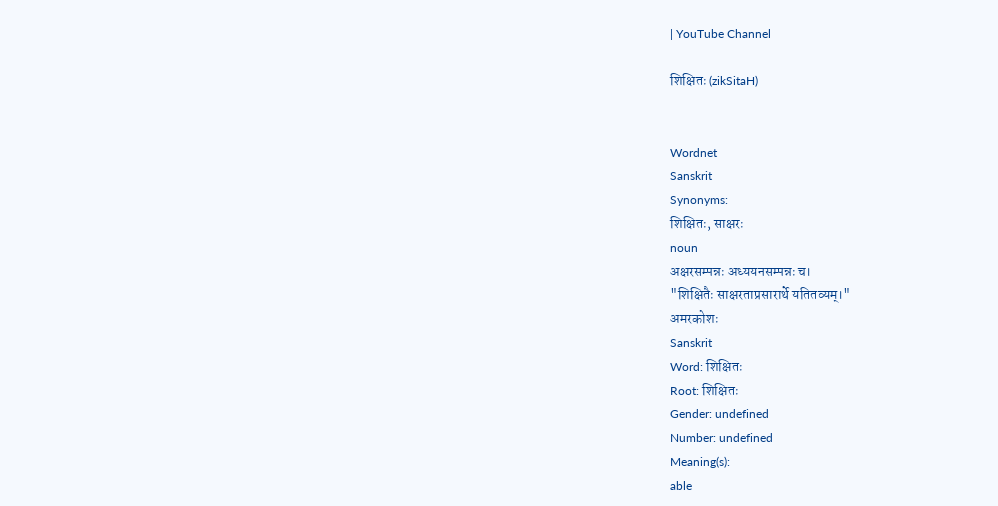| YouTube Channel

शिक्षितः (zikSitaH)


Wordnet
Sanskrit
Synonyms:
शिक्षितः, साक्षरः
noun
अक्षरसम्पन्नः अध्ययनसम्पन्नः च।
"शिक्षितैः साक्षरताप्रसारार्थे यतितव्यम्।"
अमरकोशः
Sanskrit
Word: शिक्षितः
Root: शिक्षितः
Gender: undefined
Number: undefined
Meaning(s):
able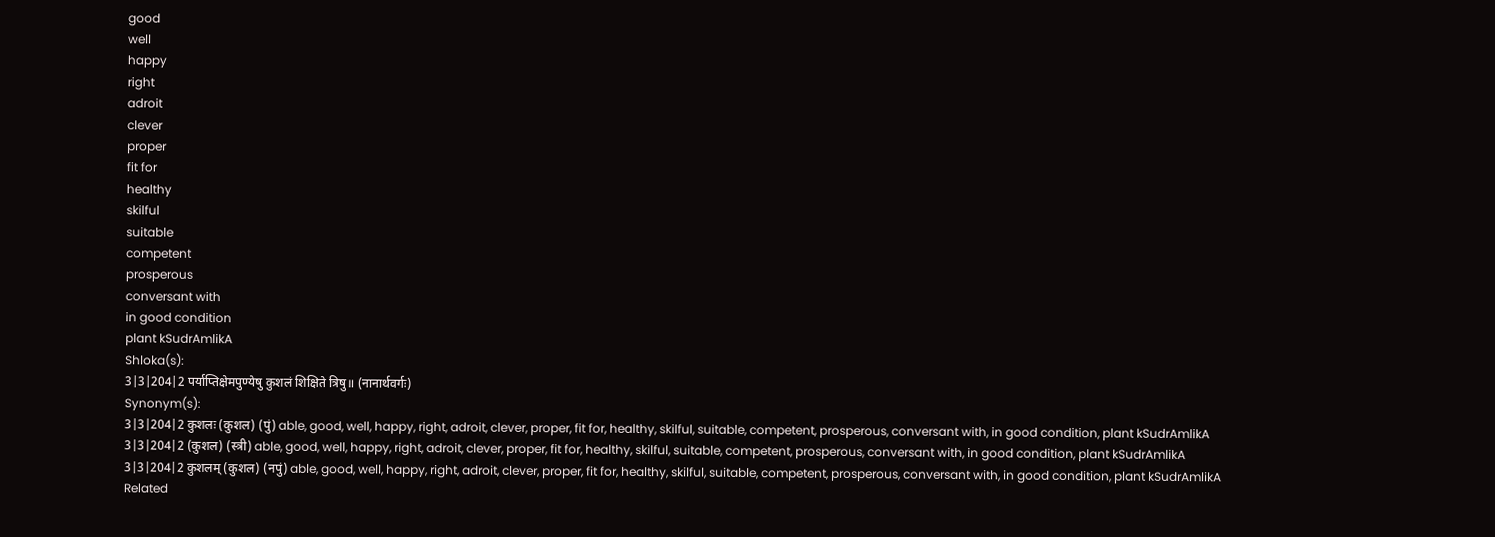good
well
happy
right
adroit
clever
proper
fit for
healthy
skilful
suitable
competent
prosperous
conversant with
in good condition
plant kSudrAmlikA
Shloka(s):
3|3|204|2 पर्याप्तिक्षेमपुण्येषु कुशलं शिक्षिते त्रिषु॥ (नानार्थवर्गः)
Synonym(s):
3|3|204|2 कुशलः (कुशल) (पुं) able, good, well, happy, right, adroit, clever, proper, fit for, healthy, skilful, suitable, competent, prosperous, conversant with, in good condition, plant kSudrAmlikA
3|3|204|2 (कुशल) (स्त्री) able, good, well, happy, right, adroit, clever, proper, fit for, healthy, skilful, suitable, competent, prosperous, conversant with, in good condition, plant kSudrAmlikA
3|3|204|2 कुशलम् (कुशल) (नपुं) able, good, well, happy, right, adroit, clever, proper, fit for, healthy, skilful, suitable, competent, prosperous, conversant with, in good condition, plant kSudrAmlikA
Related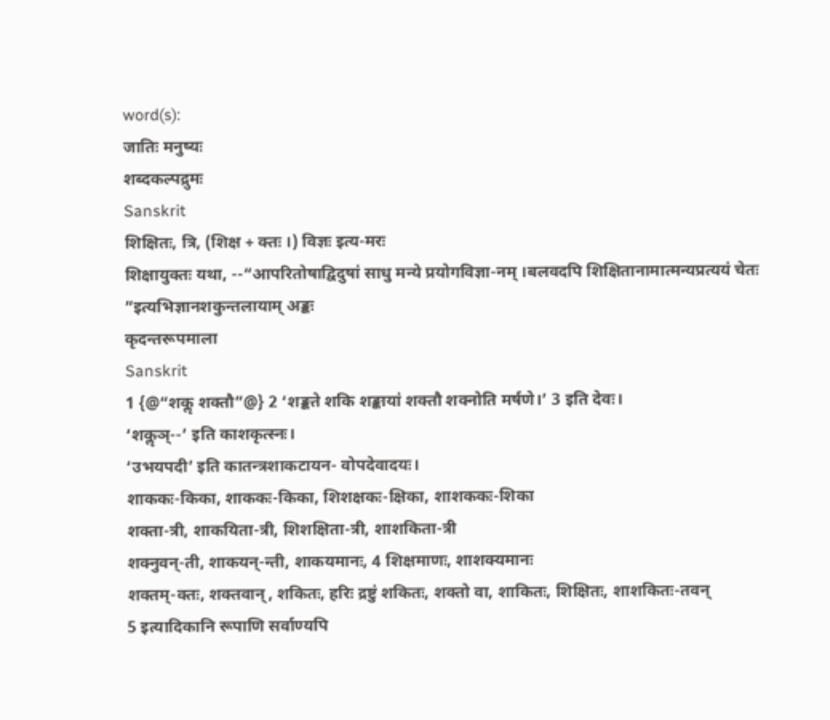word(s):
जातिः मनुष्यः
शब्दकल्पद्रुमः
Sanskrit
शिक्षितः, त्रि, (शिक्ष + क्तः ।) विज्ञः इत्य-मरः
शिक्षायुक्तः यथा, --“आपरितोषाद्विदुषां साधु मन्ये प्रयोगविज्ञा-नम् ।बलवदपि शिक्षितानामात्मन्यप्रत्ययं चेतः
”इत्यभिज्ञानशकुन्तलायाम् अङ्कः
कृदन्तरूपमाला
Sanskrit
1 {@“शकॢ शक्तौ”@} 2 ‘शङ्कते शकि शङ्कायां शक्तौ शक्नोति मर्षणे।’ 3 इति देवः।
‘शकॢञ्--’ इति काशकृत्स्नः।
‘उभयपदी’ इति कातन्त्रशाकटायन- वोपदेवादयः।
शाककः-किका, शाककः-किका, शिशक्षकः-क्षिका, शाशककः-शिका
शक्ता-त्री, शाकयिता-त्री, शिशक्षिता-त्री, शाशकिता-त्री
शक्नुवन्-ती, शाकयन्-न्ती, शाकयमानः, 4 शिक्षमाणः, शाशक्यमानः
शक्तम्-क्तः, शक्तवान्, शकितः, हरिः द्रष्टुं शकितः, शक्तो वा, शाकितः, शिक्षितः, शाशकितः-तवन्
5 इत्यादिकानि रूपाणि सर्वाण्यपि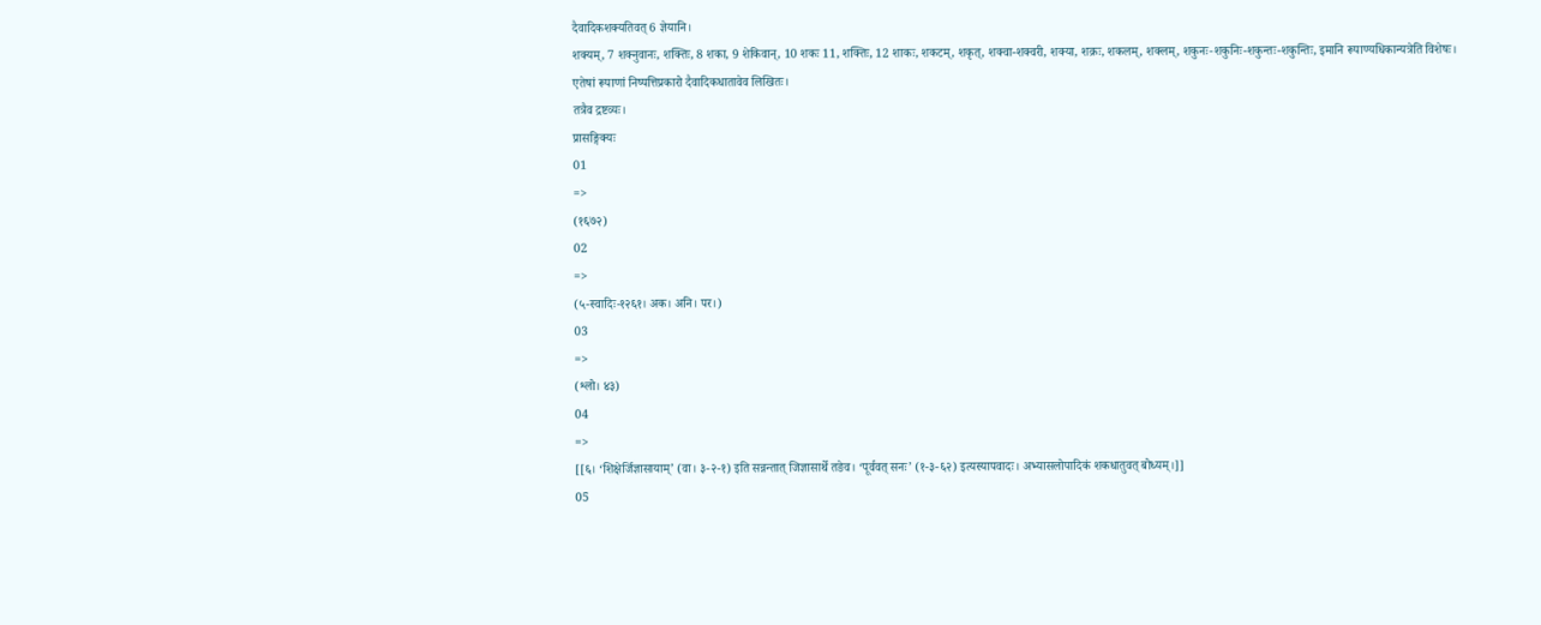दैवादिकशक्यतिवत् 6 ज्ञेयानि।
शक्यम्, 7 शक्नुवानः, शक्तिः, 8 शका, 9 शेकिवान्, 10 शकः 11, शक्तिः, 12 शाकः, शकटम्, शकृत्, शक्वा-शक्वरी, शक्या, शक्रः, शकलम्, शक्लम्, शकुनः-शकुनिः-शकुन्तः-शकुन्तिः, इमानि रूपाण्यधिकान्यत्रेति विशेषः।
एतेषां रूपाणां निष्पत्तिप्रकारो दैवादिकधातावेव लिखितः।
तत्रैव द्रष्टव्यः।
प्रासङ्गिक्यः
01
=>
(१६७२)
02
=>
(५-स्वादिः-१२६१। अक। अनि। पर।)
03
=>
(श्लो। ४३)
04
=>
[[६। ‘शिक्षेर्जिज्ञासायाम्’ (वा। ३-२-१) इति सन्नन्तात् जिज्ञासार्थे तङेव। ‘पूर्ववत् सनः’ (१-३-६२) इत्यस्यापवादः। अभ्यासलोपादिकं शकधातुवत् बोध्यम्।]]
05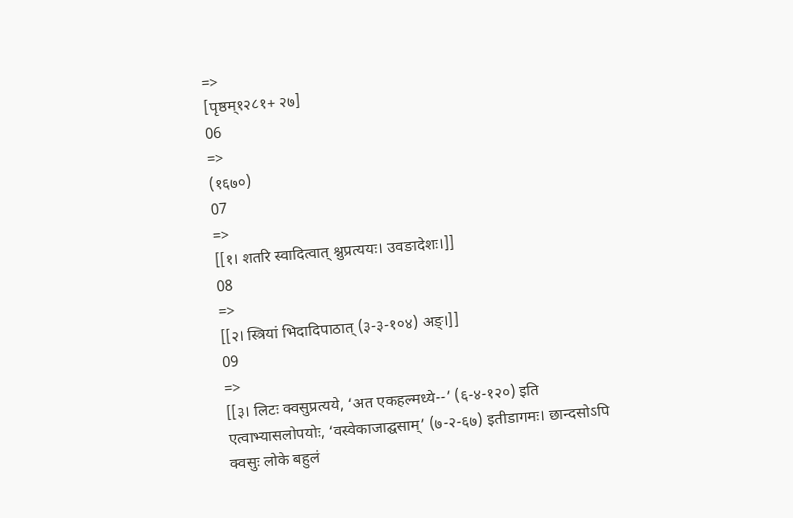=>
[पृष्ठम्१२८१+ २७]
06
=>
(१६७०)
07
=>
[[१। शतरि स्वादित्वात् श्नुप्रत्ययः। उवङादेशः।]]
08
=>
[[२। स्त्रियां भिदादिपाठात् (३-३-१०४) अङ्।]]
09
=>
[[३। लिटः क्वसुप्रत्यये, ‘अत एकहल्मध्ये--’ (६-४-१२०) इति एत्वाभ्यासलोपयोः, ‘वस्वेकाजाद्घसाम्’ (७-२-६७) इतीडागमः। छान्दसोऽपि क्वसुः लोके बहुलं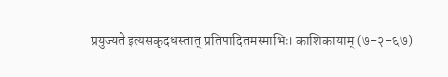प्रयुज्यते इत्यसकृदधस्तात् प्रतिपादितमस्माभिः। काशिकायाम् (७-२-६७)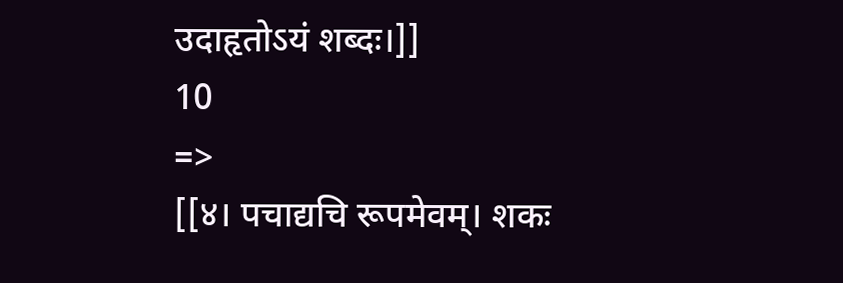उदाहृतोऽयं शब्दः।]]
10
=>
[[४। पचाद्यचि रूपमेवम्। शकः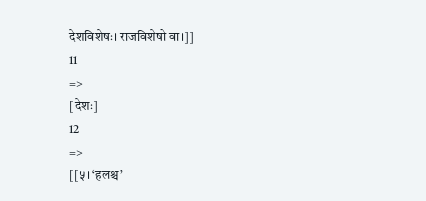देशविशेषः। राजविशेषो वा।]]
11
=>
[देशः]
12
=>
[[५। ‘हलश्च’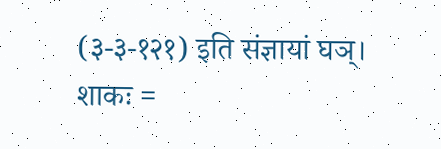(३-३-१२१) इति संज्ञायां घञ्। शाकः =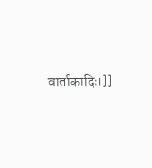वार्ताकादिः।]]